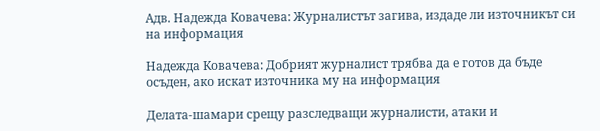Адв. Надежда Ковачева: Журналистът загива, издаде ли източникът си на информация

Надежда Ковачева: Добрият журналист трябва да е готов да бъде осъден, ако искат източника му на информация

Делата-шамари срещу разследващи журналисти, атаки и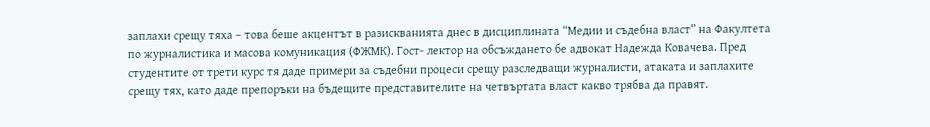заплахи срещу тяха – това беше акцентът в разискванията днес в дисциплината “Медии и съдебна власт” на Факултета по журналистика и масова комуникация (ФЖМК). Гост- лектор на обсъждането бе адвокат Надежда Ковачева. Пред студентите от трети курс тя даде примери за съдебни процеси срещу разследващи журналисти, атаката и заплахите срещу тях, като даде препоръки на бъдещите представителите на четвъртата власт какво трябва да правят.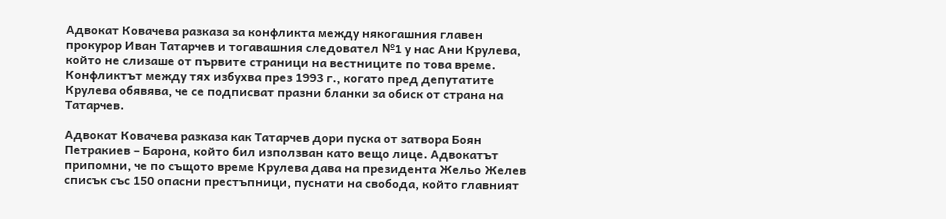Адвокат Ковачева разказа за конфликта между някогашния главен прокурор Иван Татарчев и тогавашния следовател №1 у нас Ани Крулева, който не слизаше от първите страници на вестниците по това време. Конфликтът между тях избухва през 1993 г., когато пред депутатите Крулева обявява, че се подписват празни бланки за обиск от страна на Татарчев.

Адвокат Ковачева разказа как Татарчев дори пуска от затвора Боян Петракиев – Барона, който бил използван като вещо лице. Адвокатът припомни, че по същото време Крулева дава на президента Жельо Желев списък със 150 опасни престъпници, пуснати на свобода, който главният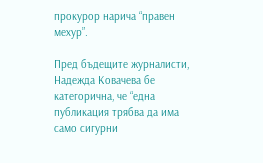прокурор нарича “правен мехур”.

Пред бъдещите журналисти, Надежда Ковачева бе категорична, че “една публикация трябва да има само сигурни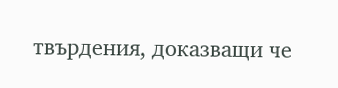твърдения, доказващи че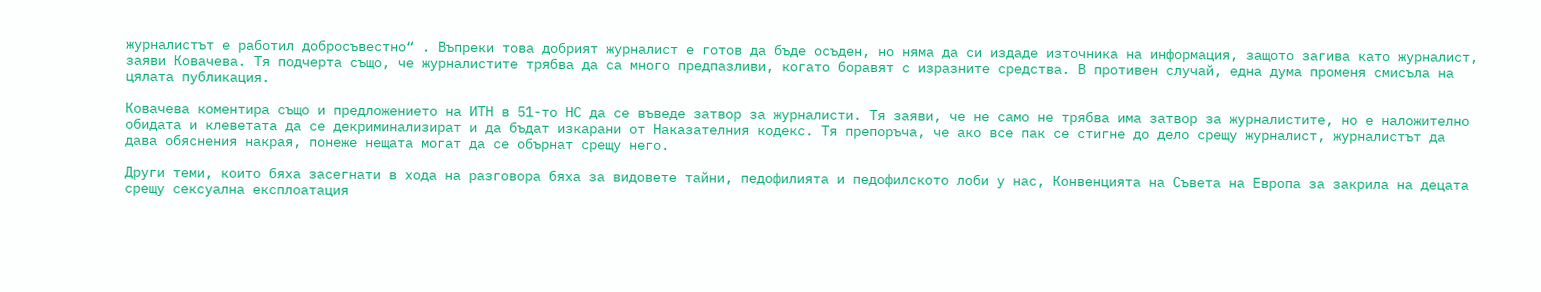журналистът е работил добросъвестно“ . Въпреки това добрият журналист е готов да бъде осъден, но няма да си издаде източника на информация, защото загива като журналист, заяви Ковачева. Тя подчерта също, че журналистите трябва да са много предпазливи, когато боравят с изразните средства. В противен случай, една дума променя смисъла на цялата публикация.

Ковачева коментира също и предложението на ИТН в 51-то НС да се въведе затвор за журналисти. Тя заяви, че не само не трябва има затвор за журналистите, но е наложително обидата и клеветата да се декриминализират и да бъдат изкарани от Наказателния кодекс. Тя препоръча, че ако все пак се стигне до дело срещу журналист, журналистът да дава обяснения накрая, понеже нещата могат да се обърнат срещу него.

Други теми, които бяха засегнати в хода на разговора бяха за видовете тайни, педофилията и педофилското лоби у нас, Конвенцията на Съвета на Европа за закрила на децата срещу сексуална експлоатация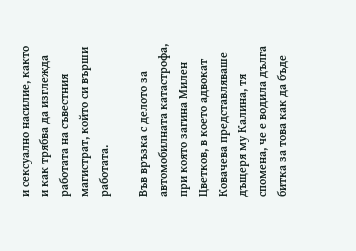и сексуално насилие, както и как трябва да изглежда работата на съвестния магистрат, който си върши работата.

Във връзка с делото за автомобилната катастрофа, при която загина Милен Цветков, в което адвокат Ковачева представляваше дъщеря му Калина, тя спомена, че е водила дълга битка за това как да бъде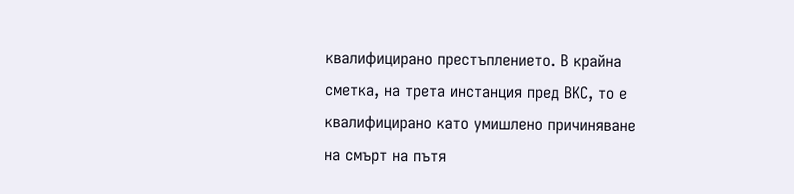квалифицирано престъплението. В крайна сметка, на трета инстанция пред ВКС, то е квалифицирано като умишлено причиняване на смърт на пътя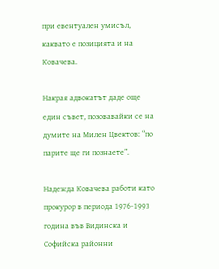при евентуален умисъл, каквато е позицията и на Ковачева.

Накрая адвокатът даде още един съвет, позовавайки се на думите на Милен Цвектов: “по парите ще ги познаете”.

Надежда Ковачева работи като прокурор в периода 1976-1993 година във Видинска и Софийска районни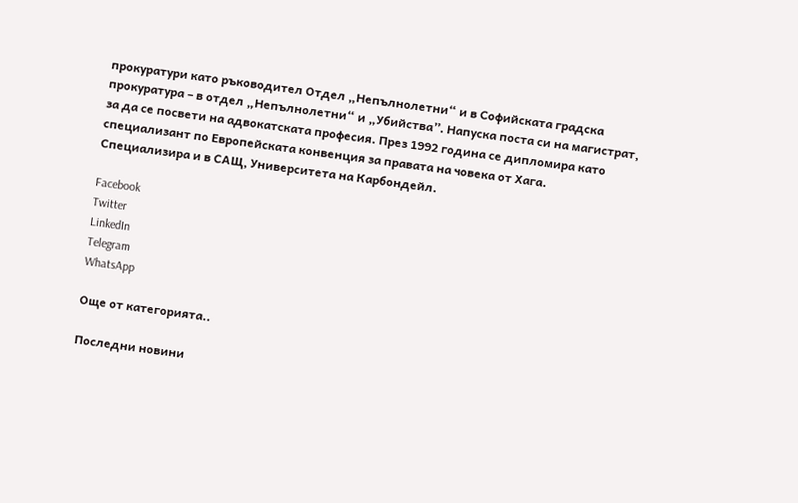прокуратури като ръководител Отдел „Непълнолетни“ и в Софийската градска прокуратура – в отдел „Непълнолетни“ и „Убийства”. Напуска поста си на магистрат, за да се посвети на адвокатската професия. През 1992 година се дипломира като специализант по Европейската конвенция за правата на човека от Хага. Специализира и в САЩ, Университета на Карбондейл.

Facebook
Twitter
LinkedIn
Telegram
WhatsApp

Още от категорията..

Последни новини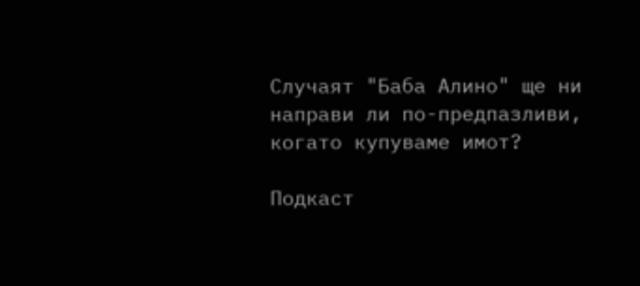Случаят "Баба Алино" ще ни направи ли по-предпазливи, когато купуваме имот?

Подкаст